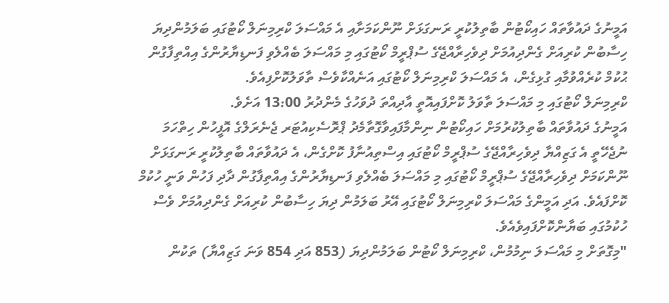އަމީނުގެ ދައުވާތައް ހައިކޯޓުން ބާތިލުކުރީ ރަނގަޅަށް ނޫންކަމަށާއި އެ މައްސަލަ ކްރިމިނަލް ކޯޓުގައި ބަލަމުންދިޔަ ހިސާބުން ކުރިއަށް ގެންދިއުމަށް ދިވެހިރާއްޖޭގެ ސުޕްރީމް ކޯޓުގައި މި މައްސަލަ ބެއްލެވި ފަނޑިޔާރުންގެ އިއްތިފާގުން ޙުކުމް ކުރެއްވުމާއި ގުޅިގެން، އެ މައްސަލަ ކްރިމިނަލް ކޯޓުގައި އަނެއްކާވެސް ތާވަލުކޮށްފިއެވެ.
ކްރިމިނަލް ކޯޓުގައި މި މައްސަލަ ތާވަލު ކޮށްފައިއޮތީ އާދިއްތަ ދުވަހުގެ މެންދުރު 13:00 އަށެވެ.
އަމީނުގެ ދައުވާތައް ބާތިލުކުރުމަށް ހައިކޯޓުން ނިންމާފައިވާގޮތާމެދު ޕްރޮސެކިއުޓަރ ޖެނެރަލްގެ އޮފީހުން ހިތްހަމަ ނުޖެހޭތީ އެ ގަޒިއްޔާ ދިވެހިރާއްޖޭގެ ސުޕްރީމް ކޯޓުގައި އިސްތިއުނާފު ކޮށްގެން، އެ ދައުވާތައް ބާތިލުކުރީ ރަނގަޅަށް ނޫންކަމަށް ދިވެހިރާއްޖޭގެ ސުޕްރީމް ކޯޓުގައި މި މައްސަލަ ބެއްލެވި ފަނޑިޔާރުންގެ އިއްތިފާގުން ދާދި ފަހުން ވަނީ ހުކުމް ކޮށްފައެވެ. އަދި އަމީންގެ މައްސަލަ ކްރިމިނަލް ކޯޓުގައި އޭރު ބަލަމުން ދިޔަ ހިސާބުން ކުރިއަށް ގެންދިއުމަށް ވެސް ހުކުމުގައި ބަޔާންކޮށްފައިވެއެވެ.
"މިގޮތަށް މި މައްސަލަ ނިމުމުން، ކްރިމިނަލް ކޯޓުން ބަލަމުންދިޔަ (853 އަދި 854 ވަނަ ގަޒިއްޔާ) ތަކުން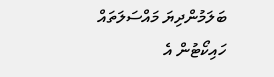ބަލަމުންދިޔަ މައްސަލަތައް ހައިކޯޓުން އެ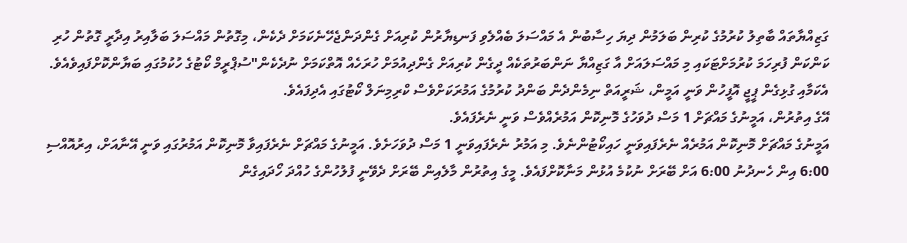ގަޒިއްޔާތައް ބާތިލު ކުރުމުގެ ކުރިން ބަލަމުން ދިޔަ ހިސާބުން އެ މައްސަލަ ބެއްލެވި ފަނޑިޔާރުން ކުރިއަށް ގެންދަންޖެހޭނެކަމަށް ދެކެން، މިގޮތުން މައްސަލަ ބަލާއިރު އިދާރީ ގޮތުން ހުރި ކަންކަން ފުރިހަމަ ކުރުމަށްޓަކައި މި މައްސަލައަށް އާ ގަޒިއްޔާ ނަންބަރުތަކެއް ދީގެން ކުރިއަށް ގެންދިއުމަށް ހުރަހެއް އޮތްކަމަށް ނުދެކެން"ސުޕްރީމް ކޯޓުގެ ހުކުމުގައި ބަޔާންކޮށްފައިވެއެވެ.
އެކަމާއި ގުޅިގެން ޕީޖީ އޮފީހުން ވަނީ އަމީން، ޝަރީއަތް ނިމެންދެން ބަންދު ކުރުމުގެ އަމުރަކަށްވެސް ކްރިމިނަލް ކޯޓުގައި އެދިފައެވެ.
އޭގެ އިތުރުން، އަމީނުގެ މައްޗަށް 1 މަސް ދުވަހުގެ މޮނިކޮން އަމުރެއްވެސް ވަނީ ނެރެފައެވެ.
އަމީނުގެ މައްޗަށް މޮނިކޮން އަމުރެއް ނެރެފައިވަނީ ހައިކޯޓުންނެވެ. މި އަމުރު ނެރެފައިވަނީ 1 މަސް ދުވަހަށެވެ. އަމީނުގެ މައްޗަށް ނެރެފައިވާ މޮނިކޮން އަމުރުގައި ވަނީ އޭނާއަށް، އިރުއޮއްސި 6:00 އިން ހެނދުނު 6:00 އަށް ބޭރަށް ނުކުމެ އުޅުން މަނާކޮށްފައެވެ. މީގެ އިތުރުން މާލެއިން ބޭރަށް ދެވޭނީ ފުލުހުންގެ ހުއްދަ ހޯދައިގެން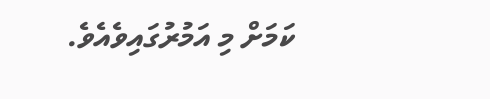ކަމަށް މި އަމުރުގައިވެއެވެ.